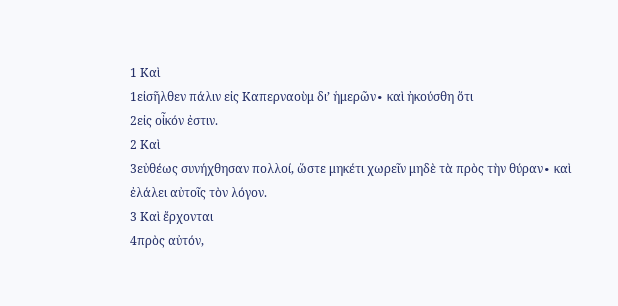1 Καὶ
1εἰσῆλθεν πάλιν εἰς Καπερναοὺμ δι’ ἡμερῶν∙ καὶ ἠκούσθη ὅτι
2εἰς οἶκόν ἐστιν.
2 Καὶ
3εὐθέως συνήχθησαν πολλοί, ὥστε μηκέτι χωρεῖν μηδὲ τὰ πρὸς τὴν θύραν∙ καὶ ἐλάλει αὐτοῖς τὸν λόγον.
3 Καὶ ἔρχονται
4πρὸς αὐτόν,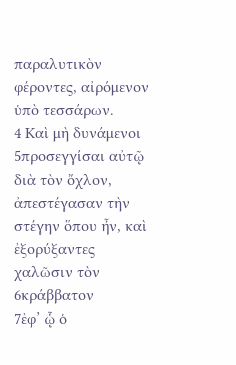παραλυτικὸν φέροντες, αἰρόμενον ὑπὸ τεσσάρων.
4 Καὶ μὴ δυνάμενοι
5προσεγγίσαι αὐτῷ διὰ τὸν ὄχλον, ἀπεστέγασαν τὴν στέγην ὅπου ἦν, καὶ ἐξορύξαντες χαλῶσιν τὸν
6κράββατον
7ἐφ’ ᾧ ὁ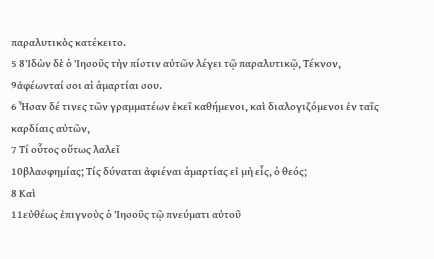παραλυτικὸς κατέκειτο.
5 8Ἰδὼν δὲ ὁ Ἰησοῦς τὴν πίστιν αὐτῶν λέγει τῷ παραλυτικῷ, Τέκνον,
9ἀφέωνταί σοι αἱ ἁμαρτίαι σου.
6 Ἦσαν δέ τινες τῶν γραμματέων ἐκεῖ καθήμενοι, καὶ διαλογιζόμενοι ἐν ταῖς καρδίαις αὐτῶν,
7 Τί οὗτος οὕτως λαλεῖ
10βλασφημίας; Τίς δύναται ἀφιέναι ἁμαρτίας εἰ μὴ εἷς, ὁ θεός;
8 Καὶ
11εὐθέως ἐπιγνοὺς ὁ Ἰησοῦς τῷ πνεύματι αὐτοῦ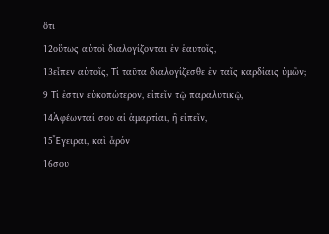ὅτι
12οὕτως αὐτοὶ διαλογίζονται ἐν ἑαυτοῖς,
13εἶπεν αὐτοῖς, Τί ταῦτα διαλογίζεσθε ἐν ταῖς καρδίαις ὑμῶν;
9 Τί ἐστιν εὐκοπώτερον, εἰπεῖν τῷ παραλυτικῷ,
14Ἀφέωνταί σου αἱ ἁμαρτίαι, ἢ εἰπεῖν,
15Ἔγειραι, καὶ ἆρόν
16σου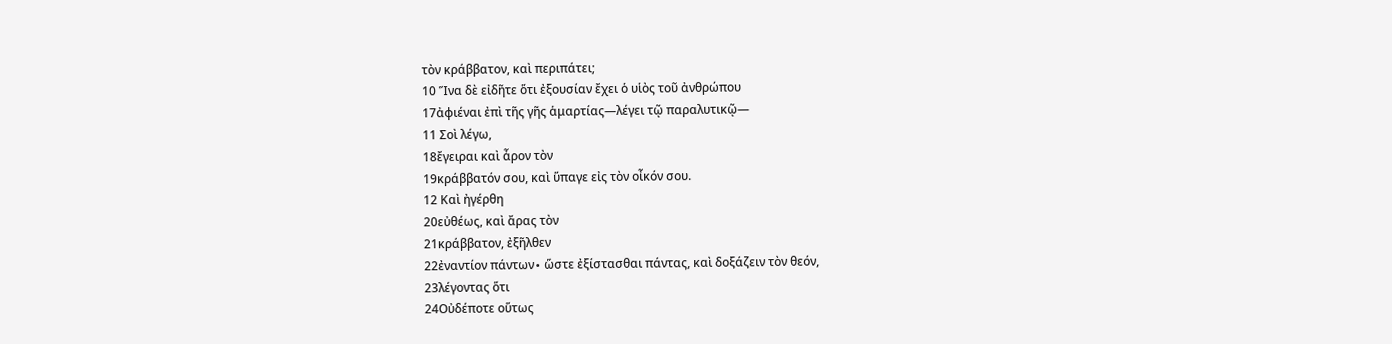τὸν κράββατον, καὶ περιπάτει;
10 Ἵνα δὲ εἰδῆτε ὅτι ἐξουσίαν ἔχει ὁ υἱὸς τοῦ ἀνθρώπου
17ἀφιέναι ἐπὶ τῆς γῆς ἁμαρτίας—λέγει τῷ παραλυτικῷ—
11 Σοὶ λέγω,
18ἔγειραι καὶ ἆρον τὸν
19κράββατόν σου, καὶ ὕπαγε εἰς τὸν οἶκόν σου.
12 Καὶ ἠγέρθη
20εὐθέως, καὶ ἄρας τὸν
21κράββατον, ἐξῆλθεν
22ἐναντίον πάντων∙ ὥστε ἐξίστασθαι πάντας, καὶ δοξάζειν τὸν θεόν,
23λέγοντας ὅτι
24Οὐδέποτε οὕτως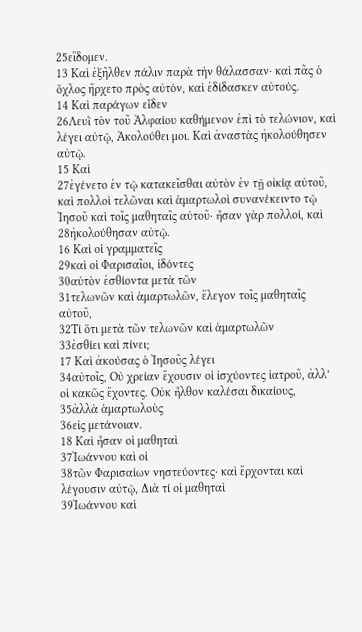25εἴδομεν.
13 Καὶ ἐξῆλθεν πάλιν παρὰ τὴν θάλασσαν∙ καὶ πᾶς ὁ ὄχλος ἤρχετο πρὸς αὐτόν, καὶ ἐδίδασκεν αὐτούς.
14 Καὶ παράγων εἶδεν
26Λευῒ τὸν τοῦ Ἀλφαίου καθήμενον ἐπὶ τὸ τελώνιον, καὶ λέγει αὐτῷ, Ἀκολούθει μοι. Καὶ ἀναστὰς ἠκολούθησεν αὐτῷ.
15 Καὶ
27ἐγένετο ἐν τῷ κατακεῖσθαι αὐτὸν ἐν τῇ οἰκίᾳ αὐτοῦ, καὶ πολλοὶ τελῶναι καὶ ἁμαρτωλοὶ συνανέκειντο τῷ Ἰησοῦ καὶ τοῖς μαθηταῖς αὐτοῦ∙ ἦσαν γὰρ πολλοί, καὶ
28ἠκολούθησαν αὐτῷ.
16 Καὶ οἱ γραμματεῖς
29καὶ οἱ Φαρισαῖοι, ἰδόντες
30αὐτὸν ἐσθίοντα μετὰ τῶν
31τελωνῶν καὶ ἁμαρτωλῶν, ἔλεγον τοῖς μαθηταῖς αὐτοῦ,
32Τί ὅτι μετὰ τῶν τελωνῶν καὶ ἁμαρτωλῶν
33ἐσθίει καὶ πίνει;
17 Καὶ ἀκούσας ὁ Ἰησοῦς λέγει
34αὐτοῖς, Οὐ χρείαν ἔχουσιν οἱ ἰσχύοντες ἰατροῦ, ἀλλ’ οἱ κακῶς ἔχοντες. Οὐκ ἦλθον καλέσαι δικαίους,
35ἀλλὰ ἁμαρτωλοὺς
36εἰς μετάνοιαν.
18 Καὶ ἦσαν οἱ μαθηταὶ
37Ἰωάννου καὶ οἱ
38τῶν Φαρισαίων νηστεύοντες∙ καὶ ἔρχονται καὶ λέγουσιν αὐτῷ, Διὰ τί οἱ μαθηταὶ
39Ἰωάννου καὶ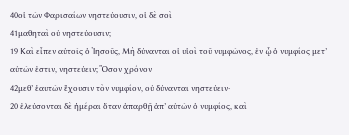40οἱ τῶν Φαρισαίων νηστεύουσιν, οἱ δὲ σοὶ
41μαθηταὶ οὐ νηστεύουσιν;
19 Καὶ εἶπεν αὐτοῖς ὁ Ἰησοῦς, Μὴ δύνανται οἱ υἱοὶ τοῦ νυμφῶνος, ἐν ᾧ ὁ νυμφίος μετ’ αὐτῶν ἐστιν, νηστεύειν; Ὅσον χρόνον
42μεθ’ ἑαυτῶν ἔχουσιν τὸν νυμφίον, οὐ δύνανται νηστεύειν∙
20 ἐλεύσονται δὲ ἡμέραι ὅταν ἀπαρθῇ ἀπ’ αὐτῶν ὁ νυμφίος, καὶ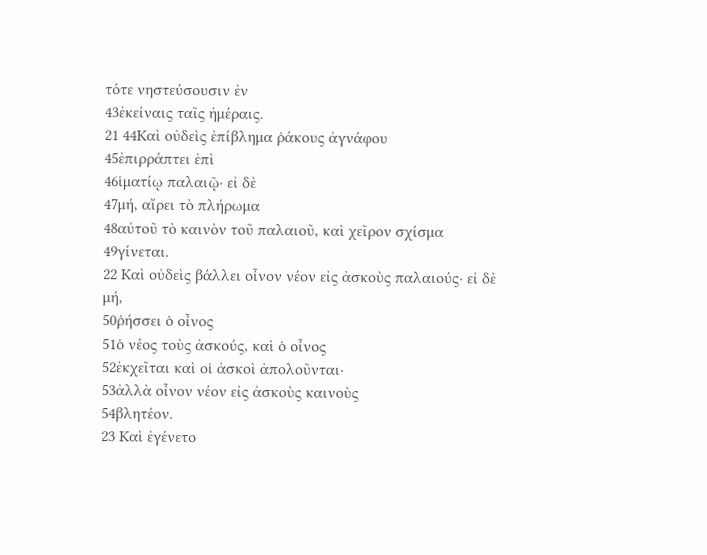τότε νηστεύσουσιν ἐν
43ἐκείναις ταῖς ἡμέραις.
21 44Καὶ οὐδεὶς ἐπίβλημα ῥάκους ἀγνάφου
45ἐπιρράπτει ἐπὶ
46ἱματίῳ παλαιῷ∙ εἰ δὲ
47μή, αἴρει τὸ πλήρωμα
48αὐτοῦ τὸ καινὸν τοῦ παλαιοῦ, καὶ χεῖρον σχίσμα
49γίνεται.
22 Καὶ οὐδεὶς βάλλει οἶνον νέον εἰς ἀσκοὺς παλαιούς∙ εἰ δὲ μή,
50ῥήσσει ὁ οἶνος
51ὁ νέος τοὺς ἀσκούς, καὶ ὁ οἶνος
52ἐκχεῖται καὶ οἱ ἀσκοὶ ἀπολοῦνται∙
53ἀλλὰ οἶνον νέον εἰς ἀσκοὺς καινοὺς
54βλητέον.
23 Καὶ ἐγένετο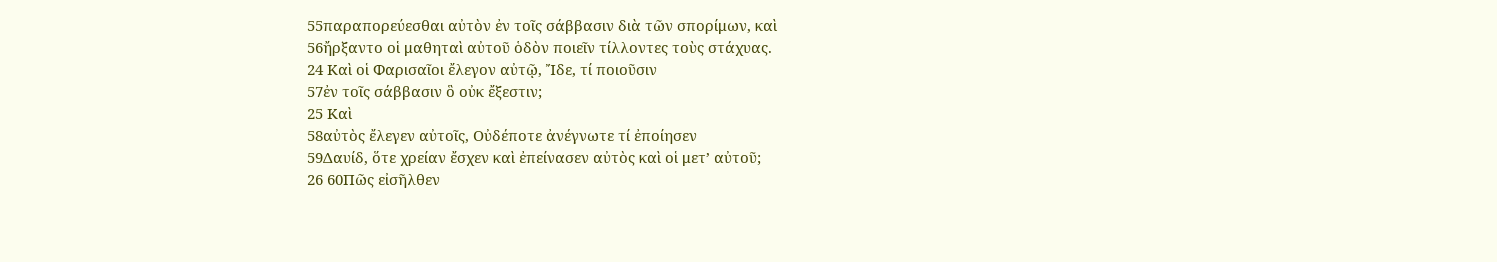55παραπορεύεσθαι αὐτὸν ἐν τοῖς σάββασιν διὰ τῶν σπορίμων, καὶ
56ἤρξαντο οἱ μαθηταὶ αὐτοῦ ὁδὸν ποιεῖν τίλλοντες τοὺς στάχυας.
24 Καὶ οἱ Φαρισαῖοι ἔλεγον αὐτῷ, Ἴδε, τί ποιοῦσιν
57ἐν τοῖς σάββασιν ὃ οὐκ ἔξεστιν;
25 Καὶ
58αὐτὸς ἔλεγεν αὐτοῖς, Οὐδέποτε ἀνέγνωτε τί ἐποίησεν
59Δαυίδ, ὅτε χρείαν ἔσχεν καὶ ἐπείνασεν αὐτὸς καὶ οἱ μετ’ αὐτοῦ;
26 60Πῶς εἰσῆλθεν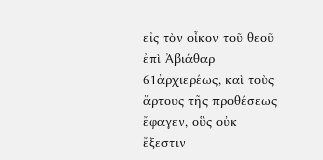εἰς τὸν οἶκον τοῦ θεοῦ ἐπὶ Ἀβιάθαρ
61ἀρχιερέως, καὶ τοὺς ἄρτους τῆς προθέσεως ἔφαγεν, οὓς οὐκ ἔξεστιν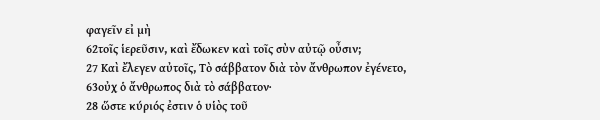φαγεῖν εἰ μὴ
62τοῖς ἱερεῦσιν, καὶ ἔδωκεν καὶ τοῖς σὺν αὐτῷ οὖσιν;
27 Καὶ ἔλεγεν αὐτοῖς, Τὸ σάββατον διὰ τὸν ἄνθρωπον ἐγένετο,
63οὐχ ὁ ἄνθρωπος διὰ τὸ σάββατον∙
28 ὥστε κύριός ἐστιν ὁ υἱὸς τοῦ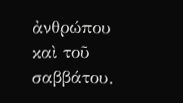ἀνθρώπου καὶ τοῦ σαββάτου.